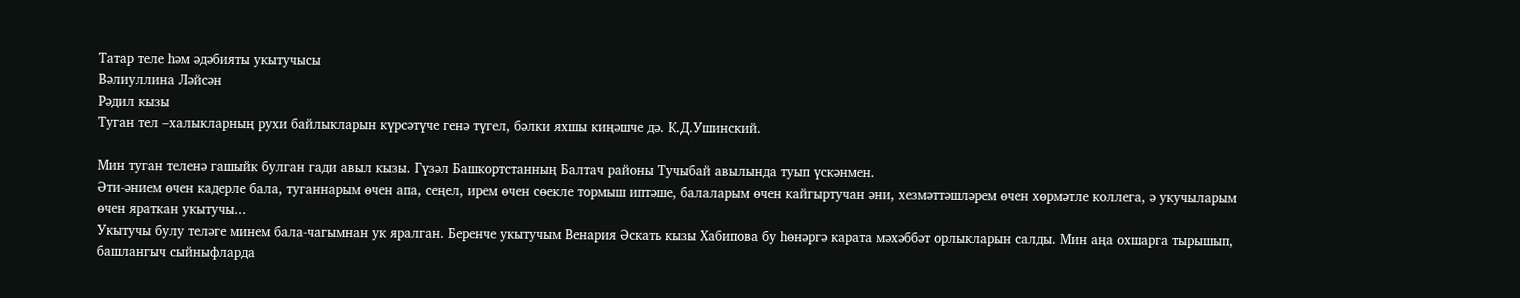Татар теле һәм әдәбияты укытучысы
Вәлиуллина Ләйсән
Рәдил кызы
Туган тел –халыкларның рухи байлыкларын күрсәтүче генә түгел, бәлки яхшы киңәшче дә. К.Д.Ушинский.

Мин туган теленә гашыйк булган гади авыл кызы. Гүзәл Башкортстанның Балтач районы Тучыбай авылында туып үскәнмен.
Әти-әнием өчен кадерле бала, туганнарым өчен апа, сеңел, ирем өчен сөекле тормыш иптәше, балаларым өчен кайгыртучан әни, хезмәттәшләрем өчен хөрмәтле коллега, ә укучыларым өчен яраткан укытучы...
Укытучы булу теләге минем бала-чагымнан ук яралган. Беренче укытучым Венария Әскать кызы Хабипова бу һөнәргә карата мәхәббәт орлыкларын салды. Мин аңа охшарга тырышып, башлангыч сыйныфларда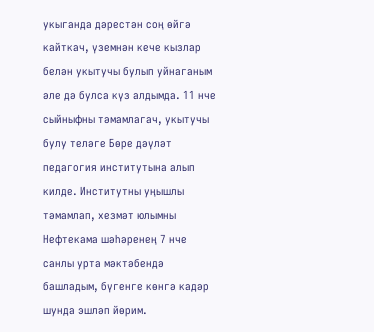укыганда дәрестән соң өйгә кайткач, үземнән кече кызлар белән укытучы булып уйнаганым әле дә булса күз алдымда. 11 нче сыйныфны тәмамлагач, укытучы булу теләге Бөре дәүләт педагогия институтына алып килде. Институтны уңышлы тәмамлап, хезмәт юлымны Нефтекама шәһәренең 7 нче санлы урта мәктәбендә башладым, бүгенге көнгә кадәр шунда эшләп йөрим.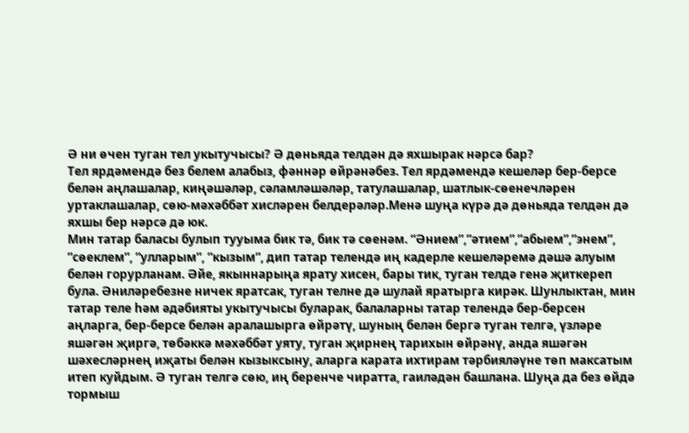Ә ни өчен туган тел укытучысы? Ә дөньяда телдән дә яхшырак нәрсә бар?
Тел ярдәмендә без белем алабыз, фәннәр өйрәнәбез. Тел ярдәмендә кешеләр бер-берсе белән аңлашалар, киңәшәләр, сәламләшәләр, татулашалар, шатлык-сөенечләрен уртаклашалар, сөю-мәхәббәт хисләрен белдерәләр.Менә шуңа күрә дә дөньяда телдән дә яхшы бер нәрсә дә юк.
Мин татар баласы булып тууыма бик тә, бик тә сөенәм. “Әнием”,”әтием”,”абыем”,”энем”, ”сөеклем”, ”улларым”, ”кызым”, дип татар телендә иң кадерле кешеләремә дәшә алуым белән горурланам. Әйе, якыннарыңа ярату хисен, бары тик, туган телдә генә җиткереп була. Әниләребезне ничек яратсак, туган телне дә шулай яратырга кирәк. Шунлыктан, мин татар теле һәм әдәбияты укытучысы буларак, балаларны татар телендә бер-берсен аңларга, бер-берсе белән аралашырга өйрәтү, шуның белән бергә туган телгә, үзләре яшәгән җиргә, төбәккә мәхәббәт уяту, туган җирнең тарихын өйрәнү, анда яшәгән шәхесләрнең иҗаты белән кызыксыну, аларга карата ихтирам тәрбияләүне төп максатым итеп куйдым. Ә туган телгә сөю, иң беренче чиратта, гаиләдән башлана. Шуңа да без өйдә тормыш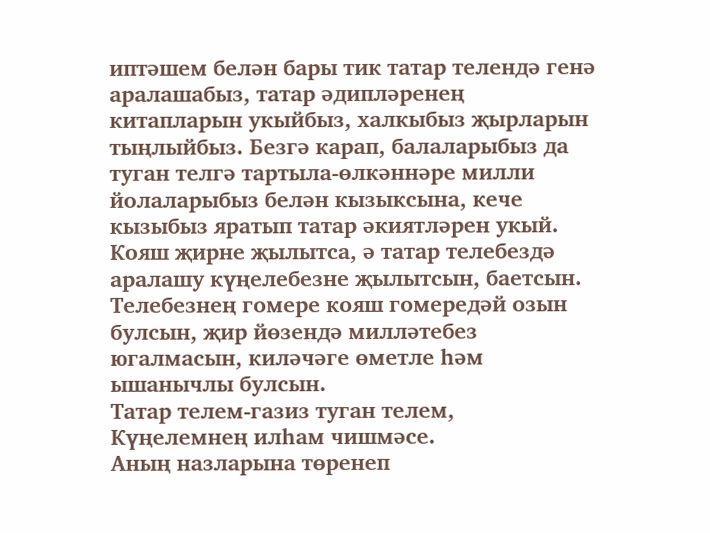иптәшем белән бары тик татар телендә генә аралашабыз, татар әдипләренең китапларын укыйбыз, халкыбыз җырларын тыңлыйбыз. Безгә карап, балаларыбыз да туган телгә тартыла-өлкәннәре милли йолаларыбыз белән кызыксына, кече кызыбыз яратып татар әкиятләрен укый.
Кояш җирне җылытса, ә татар телебездә аралашу күңелебезне җылытсын, баетсын. Телебезнең гомере кояш гомередәй озын булсын, җир йөзендә милләтебез югалмасын, киләчәге өметле һәм ышанычлы булсын.
Татар телем-газиз туган телем,
Күңелемнең илһам чишмәсе.
Аның назларына төренеп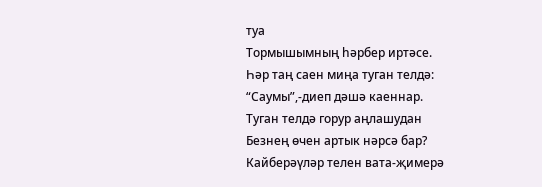туа
Тормышымның һәрбер иртәсе.
Һәр таң саен миңа туган телдә:
“Саумы”,-диеп дәшә каеннар.
Туган телдә горур аңлашудан
Безнең өчен артык нәрсә бар?
Кайберәүләр телен вата-җимерә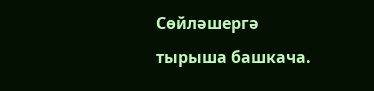Сөйләшергә тырыша башкача.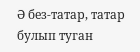Ә без-татар, татар булып туган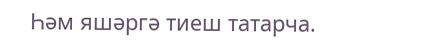Һәм яшәргә тиеш татарча.